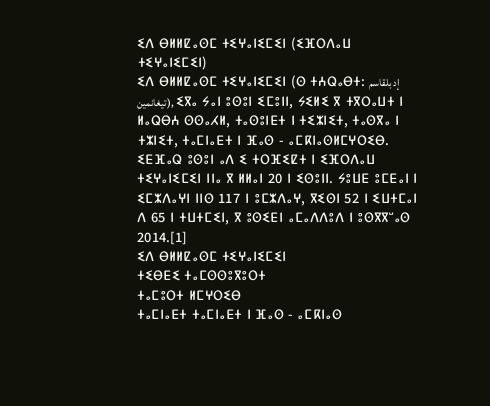ⵉⴷ ⴱⵍⵍⵇⴰⵙⵎ ⵜⵉⵖⴰⵏⵉⵎⵉⵏ (ⵉⴼⵔⴷⴰⵡ ⵜⵉⵖⴰⵏⵉⵎⵉⵏ)
ⵉⴷ ⴱⵍⵍⵇⴰⵙⵎ ⵜⵉⵖⴰⵏⵉⵎⵉⵏ (ⵙ ⵜⵄⵕⴰⴱⵜ: إد بلقاسم تيغانمين), ⵉⴳⴰ ⵢⴰⵏ ⵓⵙⵓⵏ ⵉⵎⵓⵏⵏ, ⵢⵉⵍⵉ ⴳ ⵜⴳⵔⴰⵡⵜ ⵏ ⵍⴰⵕⴱⵄ ⵙⵙⴰⵃⵍ, ⵜⴰⵙⵓⵏⴹⵜ ⵏ ⵜⵉⵣⵏⵉⵜ, ⵜⴰⵙⴳⴰ ⵏ ⵜⵣⵏⵉⵜ, ⵜⴰⵎⵏⴰⴹⵜ ⵏ ⴼⴰⵙ - ⴰⵎⴽⵏⴰⵙⵍⵎⵖⵔⵉⴱ. ⵉⴹⴼⴰⵕ ⵓⵙⵓⵏ ⴰⴷ ⵉ ⵜⵔⴼⵉⵇⵜ ⵏ ⵉⴼⵔⴷⴰⵡ ⵜⵉⵖⴰⵏⵉⵎⵉⵏ ⵏⵏⴰ ⴳ ⵍⵍⴰⵏ 20 ⵏ ⵉⵙⵓⵏⵏ. ⵢⵓⵡⴹ ⵓⵎⴹⴰⵏ ⵏ ⵉⵎⵣⴷⴰⵖⵏ ⵏⵏⵙ 117 ⵏ ⵓⵎⵣⴷⴰⵖ, ⴳⵉⵙⵏ 52 ⵏ ⵉⵡⵜⵎⴰⵏ ⴷ 65 ⵏ ⵜⵡⵜⵎⵉⵏ, ⴳ ⵓⵙⵉⴹⵏ ⴰⵎⴰⴷⴷⵓⴷ ⵏ ⵓⵙⴳⴳⵯⴰⵙ 2014.[1]
ⵉⴷ ⴱⵍⵍⵇⴰⵙⵎ ⵜⵉⵖⴰⵏⵉⵎⵉⵏ
ⵜⵉⴱⴹⵉ ⵜⴰⵎⵙⵙⵓⴳⵓⵔⵜ
ⵜⴰⵎⵓⵔⵜ ⵍⵎⵖⵔⵉⴱ
ⵜⴰⵎⵏⴰⴹⵜ ⵜⴰⵎⵏⴰⴹⵜ ⵏ ⴼⴰⵙ - ⴰⵎⴽⵏⴰⵙ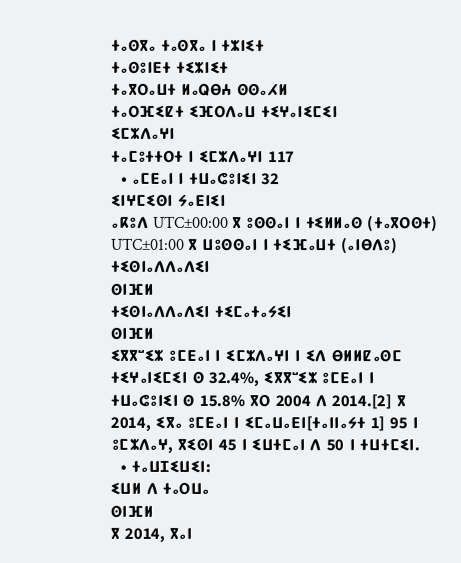ⵜⴰⵙⴳⴰ ⵜⴰⵙⴳⴰ ⵏ ⵜⵣⵏⵉⵜ
ⵜⴰⵙⵓⵏⴹⵜ ⵜⵉⵣⵏⵉⵜ
ⵜⴰⴳⵔⴰⵡⵜ ⵍⴰⵕⴱⵄ ⵙⵙⴰⵃⵍ
ⵜⴰⵔⴼⵉⵇⵜ ⵉⴼⵔⴷⴰⵡ ⵜⵉⵖⴰⵏⵉⵎⵉⵏ
ⵉⵎⵣⴷⴰⵖⵏ
ⵜⴰⵎⵓⵜⵜⵔⵜ ⵏ ⵉⵎⵣⴷⴰⵖⵏ 117
  • ⴰⵎⴹⴰⵏ ⵏ ⵜⵡⴰⵛⵓⵏⵉⵏ 32
ⵉⵏⵖⵎⵉⵙⵏ ⵢⴰⴹⵏⵉⵏ
ⴰⴽⵓⴷ UTC±00:00 ⴳ ⵓⵙⵙⴰⵏ ⵏ ⵜⵉⵍⵍⴰⵙ (ⵜⴰⴳⵔⵙⵜ)
UTC±01:00 ⴳ ⵡⵓⵙⵙⴰⵏ ⵏ ⵜⵉⴼⴰⵡⵜ (ⴰⵏⴱⴷⵓ)
ⵜⵉⵙⵏⴰⴷⴷⴰⴷⵉⵏ
ⵙⵏⴼⵍ
ⵜⵉⵙⵏⴰⴷⴷⴰⴷⵉⵏ ⵜⵉⵎⴰⵜⴰⵢⵉⵏ
ⵙⵏⴼⵍ
ⵉⴳⴳⵯⵉⵣ ⵓⵎⴹⴰⵏ ⵏ ⵉⵎⵣⴷⴰⵖⵏ ⵏ ⵉⴷ ⴱⵍⵍⵇⴰⵙⵎ ⵜⵉⵖⴰⵏⵉⵎⵉⵏ ⵙ 32.4%, ⵉⴳⴳⵯⵉⵣ ⵓⵎⴹⴰⵏ ⵏ ⵜⵡⴰⵛⵓⵏⵉⵏ ⵙ 15.8% ⴳⵔ 2004 ⴷ 2014.[2] ⴳ 2014, ⵉⴳⴰ ⵓⵎⴹⴰⵏ ⵏ ⵉⵎⴰⵡⴰⴹⵏ[ⵜⴰⵏⵏⴰⵢⵜ 1] 95 ⵏ ⵓⵎⵣⴷⴰⵖ, ⴳⵉⵙⵏ 45 ⵏ ⵉⵡⵜⵎⴰⵏ ⴷ 50 ⵏ ⵜⵡⵜⵎⵉⵏ.
  • ⵜⴰⵡⵊⵉⵡⵉⵏ:
ⵉⵡⵍ ⴷ ⵜⴰⵔⵡⴰ
ⵙⵏⴼⵍ
ⴳ 2014, ⴳⴰⵏ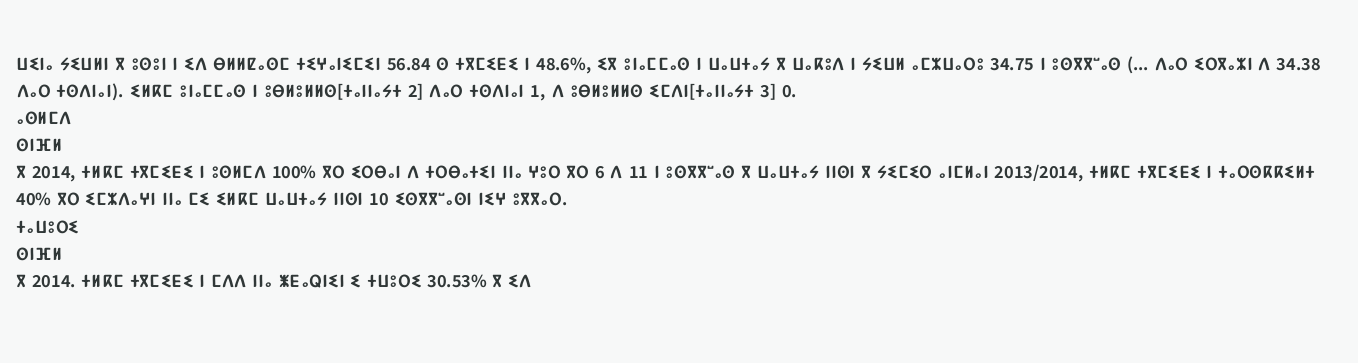ⵡⵉⵏⴰ ⵢⵉⵡⵍⵏ ⴳ ⵓⵙⵓⵏ ⵏ ⵉⴷ ⴱⵍⵍⵇⴰⵙⵎ ⵜⵉⵖⴰⵏⵉⵎⵉⵏ 56.84 ⵙ ⵜⴳⵎⵉⴹⵉ ⵏ 48.6%, ⵉⴳ ⵓⵏⴰⵎⵎⴰⵙ ⵏ ⵡⴰⵡⵜⴰⵢ ⴳ ⵡⴰⴽⵓⴷ ⵏ ⵢⵉⵡⵍ ⴰⵎⵣⵡⴰⵔⵓ 34.75 ⵏ ⵓⵙⴳⴳⵯⴰⵙ (... ⴷⴰⵔ ⵉⵔⴳⴰⵣⵏ ⴷ 34.38 ⴷⴰⵔ ⵜⵙⴷⵏⴰⵏ). ⵉⵍⴽⵎ ⵓⵏⴰⵎⵎⴰⵙ ⵏ ⵓⴱⵍⵓⵍⵍⵙ[ⵜⴰⵏⵏⴰⵢⵜ 2] ⴷⴰⵔ ⵜⵙⴷⵏⴰⵏ 1, ⴷ ⵓⴱⵍⵓⵍⵍⵙ ⵉⵎⴷⵏ[ⵜⴰⵏⵏⴰⵢⵜ 3] 0.
ⴰⵙⵍⵎⴷ
ⵙⵏⴼⵍ
ⴳ 2014, ⵜⵍⴽⵎ ⵜⴳⵎⵉⴹⵉ ⵏ ⵓⵙⵍⵎⴷ 100% ⴳⵔ ⵉⵔⴱⴰⵏ ⴷ ⵜⵔⴱⴰⵜⵉⵏ ⵏⵏⴰ ⵖⵓⵔ ⴳⵔ 6 ⴷ 11 ⵏ ⵓⵙⴳⴳⵯⴰⵙ ⴳ ⵡⴰⵡⵜⴰⵢ ⵏⵏⵙⵏ ⴳ ⵢⵉⵎⵉⵔ ⴰⵏⵎⵍⴰⵏ 2013/2014, ⵜⵍⴽⵎ ⵜⴳⵎⵉⴹⵉ ⵏ ⵜⴰⵔⵙⴽⴽⵉⵍⵜ 40% ⴳⵔ ⵉⵎⵣⴷⴰⵖⵏ ⵏⵏⴰ ⵎⵉ ⵉⵍⴽⵎ ⵡⴰⵡⵜⴰⵢ ⵏⵏⵙⵏ 10 ⵉⵙⴳⴳⵯⴰⵙⵏ ⵏⵉⵖ ⵓⴳⴳⴰⵔ.
ⵜⴰⵡⵓⵔⵉ
ⵙⵏⴼⵍ
ⴳ 2014. ⵜⵍⴽⵎ ⵜⴳⵎⵉⴹⵉ ⵏ ⵎⴷⴷ ⵏⵏⴰ ⵥⴹⴰⵕⵏⵉⵏ ⵉ ⵜⵡⵓⵔⵉ 30.53% ⴳ ⵉⴷ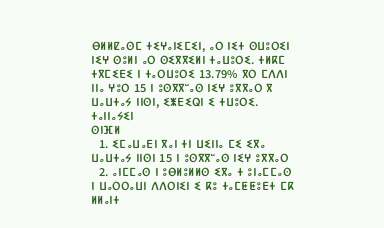ⴱⵍⵍⵇⴰⵙⵎ ⵜⵉⵖⴰⵏⵉⵎⵉⵏ, ⴰⵔ ⵏⵉⵜ ⵙⵡⵓⵔⵉⵏ ⵏⵉⵖ ⵙⵓⵍⵏ ⴰⵔ ⵙⵉⴳⴳⵉⵍⵏ ⵜⴰⵡⵓⵔⵉ. ⵜⵍⴽⵎ ⵜⴳⵎⵉⴹⵉ ⵏ ⵜⴰⵔⵡⵓⵔⵉ 13.79% ⴳⵔ ⵎⴷⴷⵏ ⵏⵏⴰ ⵖⵓⵔ 15 ⵏ ⵓⵙⴳⴳⵯⴰⵙ ⵏⵉⵖ ⵓⴳⴳⴰⵔ ⴳ ⵡⴰⵡⵜⴰⵢ ⵏⵏⵙⵏ, ⵉⵥⴹⵉⵕⵏ ⵉ ⵜⵡⵓⵔⵉ.
ⵜⴰⵏⵏⴰⵢⵉⵏ
ⵙⵏⴼⵍ
  1. ⵉⵎⴰⵡⴰⴹⵏ ⴳⴰⵏ ⵜⵏ ⵡⵉⵏⵏⴰ ⵎⵉ ⵉⴳⴰ ⵡⴰⵡⵜⴰⵢ ⵏⵏⵙⵏ 15 ⵏ ⵓⵙⴳⴳⵯⴰⵙ ⵏⵉⵖ ⵓⴳⴳⴰⵔ
  2. ⴰⵏⵎⵎⴰⵙ ⵏ ⵓⴱⵍⵓⵍⵍⵙ ⵉⴳⴰ ⵜ ⵓⵏⴰⵎⵎⴰⵙ ⵏ ⵡⴰⵔⵔⴰⵡⵏ ⴷⴷⵔⵏⵉⵏ ⵉ ⴽⵓ ⵜⴰⵎⵟⵟⵓⴹⵜ ⵎⴽ ⵍⵍⴰⵏⵜ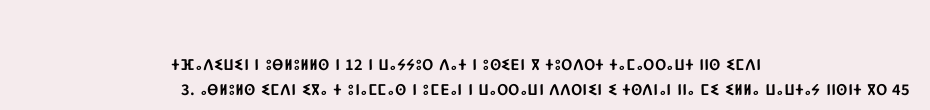ⵜⴼⴰⴷⵉⵡⵉⵏ ⵏ ⵓⴱⵍⵓⵍⵍⵙ ⵏ 12 ⵏ ⵡⴰⵢⵢⵓⵔ ⴷⴰⵜ ⵏ ⵓⵙⵉⴹⵏ ⴳ ⵜⵓⵔⴷⵔⵜ ⵜⴰⵎⴰⵔⵔⴰⵡⵜ ⵏⵏⵙ ⵉⵎⴷⵏ
  3. ⴰⴱⵍⵓⵍⵙ ⵉⵎⴷⵏ ⵉⴳⴰ ⵜ ⵓⵏⴰⵎⵎⴰⵙ ⵏ ⵓⵎⴹⴰⵏ ⵏ ⵡⴰⵔⵔⴰⵡⵏ ⴷⴷⵔⵏⵉⵏ ⵉ ⵜⵙⴷⵏⴰⵏ ⵏⵏⴰ ⵎⵉ ⵉⵍⵍⴰ ⵡⴰⵡⵜⴰⵢ ⵏⵏⵙⵏⵜ ⴳⵔ 45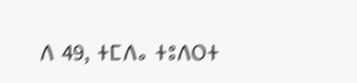ⴷ 49, ⵜⵎⴷⴰ ⵜⵓⴷⵔⵜ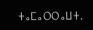ⵜⴰⵎⴰⵔⵔⴰⵡⵜ.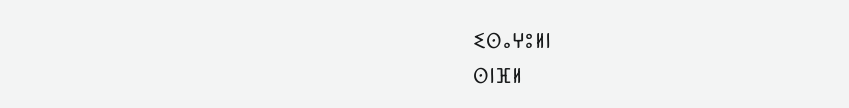ⵉⵙⴰⵖⵓⵍⵏ
ⵙⵏⴼⵍ